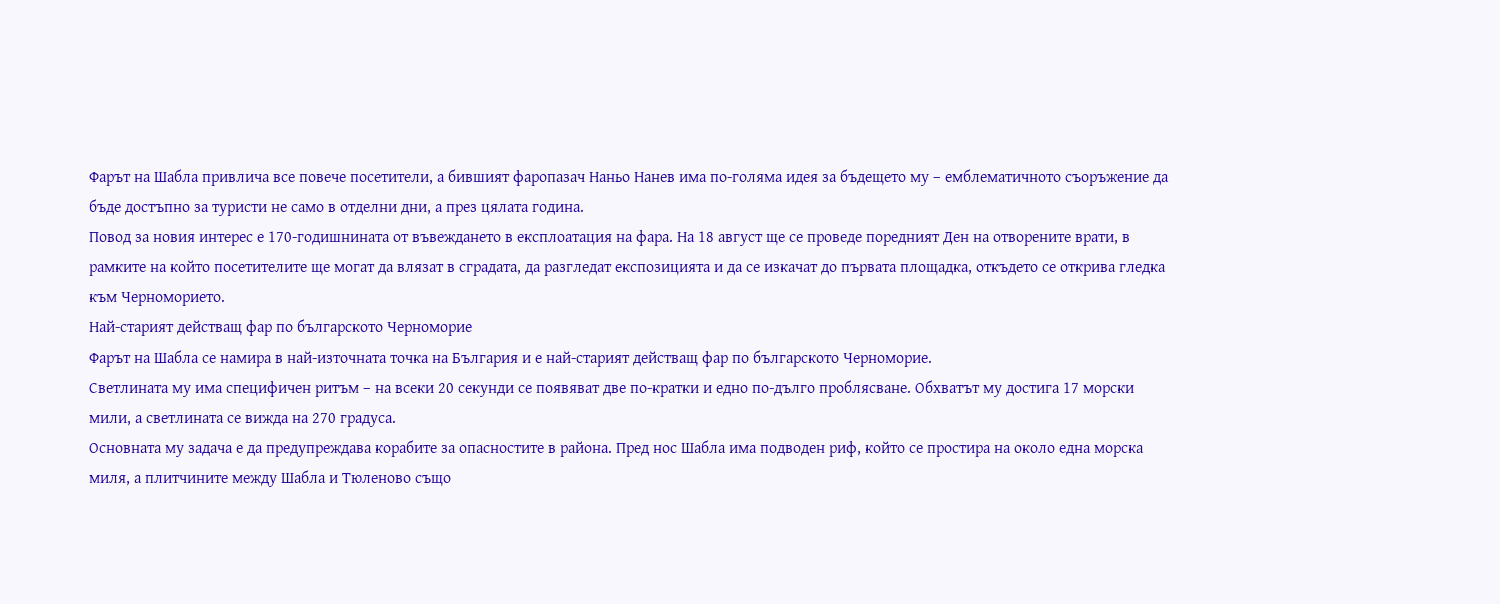Фарът на Шабла привлича все повече посетители, а бившият фаропазач Наньо Нанев има по-голяма идея за бъдещето му – емблематичното съоръжение да бъде достъпно за туристи не само в отделни дни, а през цялата година.
Повод за новия интерес е 170-годишнината от въвеждането в експлоатация на фара. На 18 август ще се проведе поредният Ден на отворените врати, в рамките на който посетителите ще могат да влязат в сградата, да разгледат експозицията и да се изкачат до първата площадка, откъдето се открива гледка към Черноморието.
Най-старият действащ фар по българското Черноморие
Фарът на Шабла се намира в най-източната точка на България и е най-старият действащ фар по българското Черноморие.
Светлината му има специфичен ритъм – на всеки 20 секунди се появяват две по-кратки и едно по-дълго проблясване. Обхватът му достига 17 морски мили, а светлината се вижда на 270 градуса.
Основната му задача е да предупреждава корабите за опасностите в района. Пред нос Шабла има подводен риф, който се простира на около една морска миля, а плитчините между Шабла и Тюленово също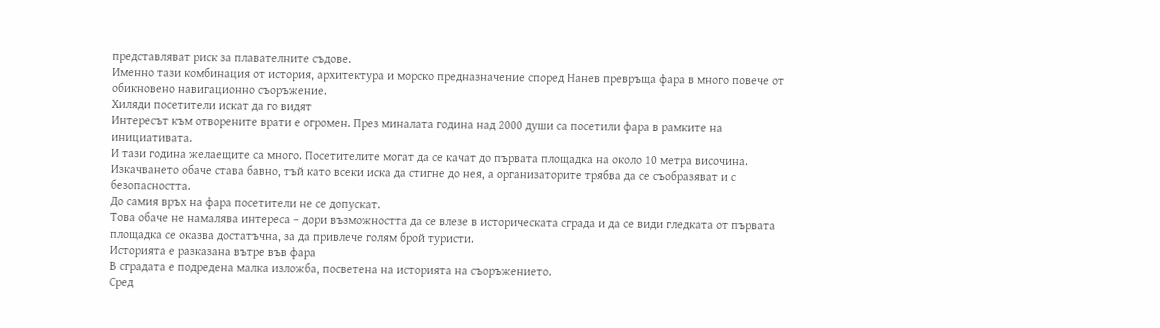представляват риск за плавателните съдове.
Именно тази комбинация от история, архитектура и морско предназначение според Нанев превръща фара в много повече от обикновено навигационно съоръжение.
Хиляди посетители искат да го видят
Интересът към отворените врати е огромен. През миналата година над 2000 души са посетили фара в рамките на инициативата.
И тази година желаещите са много. Посетителите могат да се качат до първата площадка на около 10 метра височина. Изкачването обаче става бавно, тъй като всеки иска да стигне до нея, а организаторите трябва да се съобразяват и с безопасността.
До самия връх на фара посетители не се допускат.
Това обаче не намалява интереса – дори възможността да се влезе в историческата сграда и да се види гледката от първата площадка се оказва достатъчна, за да привлече голям брой туристи.
Историята е разказана вътре във фара
В сградата е подредена малка изложба, посветена на историята на съоръжението.
Сред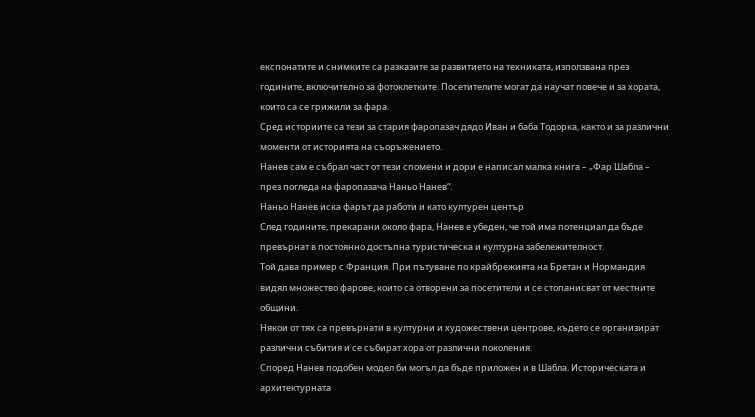експонатите и снимките са разказите за развитието на техниката, използвана през годините, включително за фотоклетките. Посетителите могат да научат повече и за хората, които са се грижили за фара.
Сред историите са тези за стария фаропазач дядо Иван и баба Тодорка, както и за различни моменти от историята на съоръжението.
Нанев сам е събрал част от тези спомени и дори е написал малка книга – „Фар Шабла – през погледа на фаропазача Наньо Нанев“.
Наньо Нанев иска фарът да работи и като културен център
След годините, прекарани около фара, Нанев е убеден, че той има потенциал да бъде превърнат в постоянно достъпна туристическа и културна забележителност.
Той дава пример с Франция. При пътуване по крайбрежията на Бретан и Нормандия видял множество фарове, които са отворени за посетители и се стопанисват от местните общини.
Някои от тях са превърнати в културни и художествени центрове, където се организират различни събития и се събират хора от различни поколения.
Според Нанев подобен модел би могъл да бъде приложен и в Шабла. Историческата и архитектурната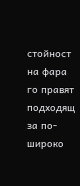стойност на фара го правят подходящ за по-широко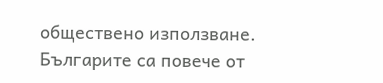обществено използване.
Българите са повече от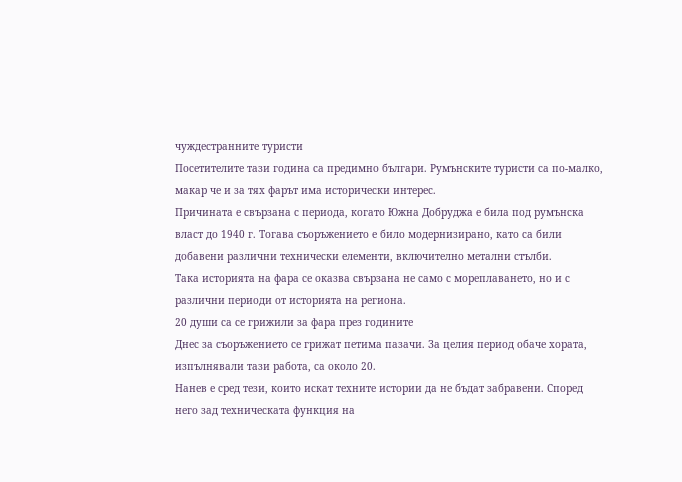чуждестранните туристи
Посетителите тази година са предимно българи. Румънските туристи са по-малко, макар че и за тях фарът има исторически интерес.
Причината е свързана с периода, когато Южна Добруджа е била под румънска власт до 1940 г. Тогава съоръжението е било модернизирано, като са били добавени различни технически елементи, включително метални стълби.
Така историята на фара се оказва свързана не само с мореплаването, но и с различни периоди от историята на региона.
20 души са се грижили за фара през годините
Днес за съоръжението се грижат петима пазачи. За целия период обаче хората, изпълнявали тази работа, са около 20.
Нанев е сред тези, които искат техните истории да не бъдат забравени. Според него зад техническата функция на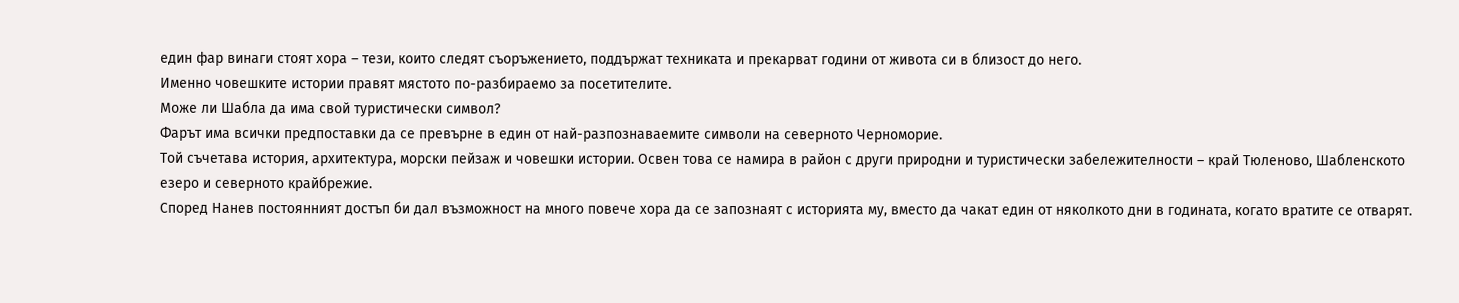един фар винаги стоят хора – тези, които следят съоръжението, поддържат техниката и прекарват години от живота си в близост до него.
Именно човешките истории правят мястото по-разбираемо за посетителите.
Може ли Шабла да има свой туристически символ?
Фарът има всички предпоставки да се превърне в един от най-разпознаваемите символи на северното Черноморие.
Той съчетава история, архитектура, морски пейзаж и човешки истории. Освен това се намира в район с други природни и туристически забележителности – край Тюленово, Шабленското езеро и северното крайбрежие.
Според Нанев постоянният достъп би дал възможност на много повече хора да се запознаят с историята му, вместо да чакат един от няколкото дни в годината, когато вратите се отварят.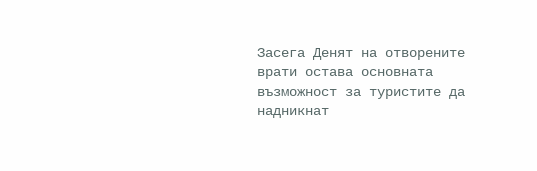Засега Денят на отворените врати остава основната възможност за туристите да надникнат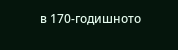в 170-годишното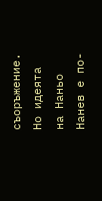съоръжение.
Но идеята на Наньо Нанев е по-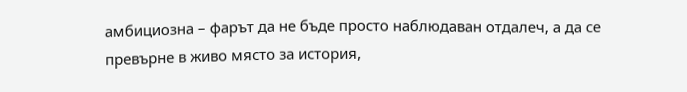амбициозна – фарът да не бъде просто наблюдаван отдалеч, а да се превърне в живо място за история,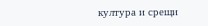култура и срещи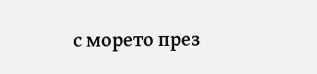с морето през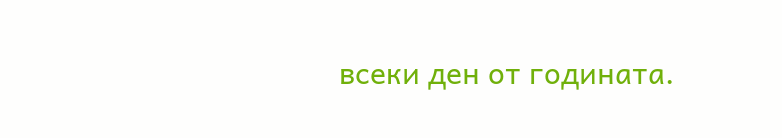всеки ден от годината.